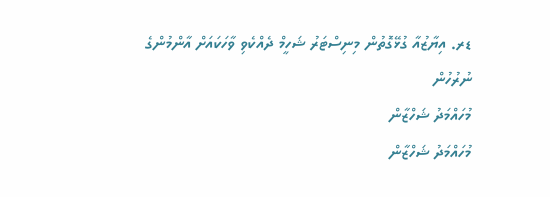ޑރ. އިޔާޒުއާ ގުޅޭގޮތުން މިނިސްޓަރު ޝަހީމް ދެއްކެވި ވާހަކައަށް އާންމުންގެ ނުރުހުން
މުހައްމަދު ޝަހްޒާން
މުހައްމަދު ޝަހްޒާން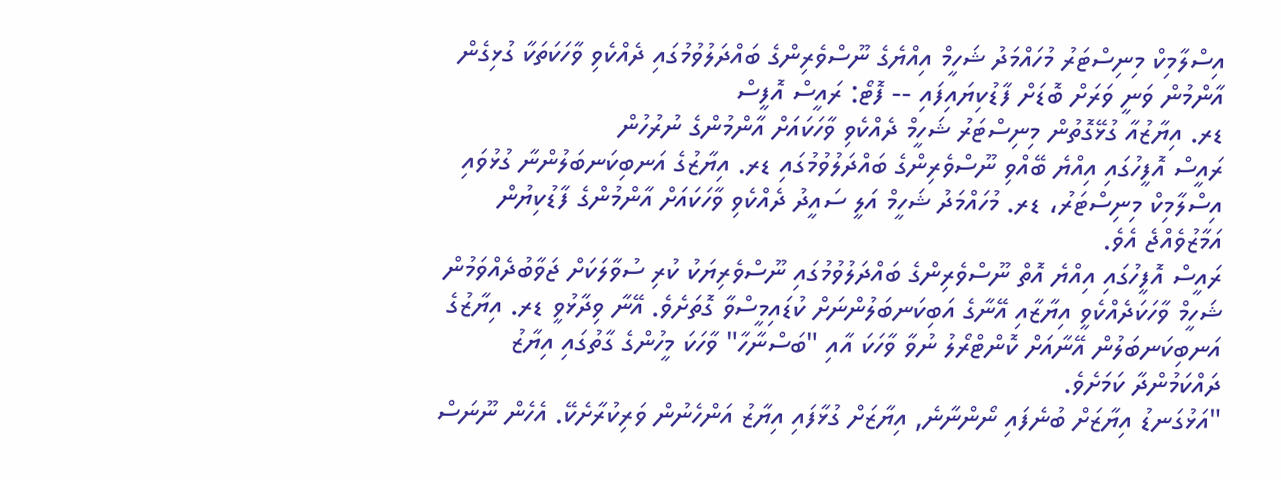އިސްލާމިކް މިނިސްޓަރު މުހައްމަދު ޝަހީމް އިއްޔެގެ ނޫސްވެރިންގެ ބައްދަލުވުމުގައި ދެއްކެވި ވާހަކަތަކާ ގުޅިގެން އާންމުން ވަނީ ވަރަށް ބޮޑަށް ފާޑުކިޔައިފައި -- ފޮޓޯ: ރައީސް އޮފީސް
ޑރ. އިޔާޒުއާ ގުޅޭގޮތުން މިނިސްޓަރު ޝަހީމް ދެއްކެވި ވާހަކައަށް އާންމުންގެ ނުރުހުން
ރައީސް އޮފީހުގައި އިއްޔެ ބޭއްވި ނޫސްވެރިންގެ ބައްދަލުވުމުގައި ޑރ. އިޔާޒުގެ އަނބިކަނބަލުންނާ ގުޅުވައި އިސްލާމިކް މިނިސްޓަރު، ޑރ. މުހައްމަދު ޝަހީމް އަލީ ސައީދު ދެއްކެވި ވާހަކައަށް އާންމުންގެ ފާޑުކިޔުން އަމާޒުވެއްޖެ އެވެ.
ރައީސް އޮފީހުގައި އިއްޔެ އޮތް ނޫސްވެރިންގެ ބައްދަލުވުމުގައި ނޫސްވެރިޔަކު ކުރި ސުވާލަކަށް ޖަވާބުދެއްވަމުން ޝަހީމް ވާހަކަދެއްކެވީ އިޔާޒާއި އޭނާގެ އަބިކަނބަލުންނަށް ކުޑައިމީސްވާ ގޮތަށެވެ. އޭނާ ވިދާޅުވީ ޑރ. އިޔާޒުގެ އަނބިކަނބަލުން އޭނާއަށް ކޮންޓްރޯލު ނުވާ ވާހަކަ އާއި "ބަސްނާހާ" ވާހަކަ މީހުންގެ ގާތުގައި އިޔާޒު ދައްކަމުންދާ ކަމަށެވެ.
"އަޅުގަނޑު އިޔާޒަށް ބުނެފައި ނޯންނާނެ, އިޔާޒަށް ގުޅާފައި އިޔާޒު އަންހެނުން ވަރިކުރާށެކޭ. އެހެން ނޫނަސް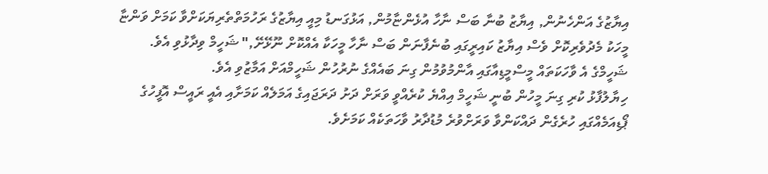އިޔާޒުގެ އަންހެނުން, އިޔާޒު ބުނާ ބަސް ނާހާ އުޅެންޏާމުން, އަޅުގަނޑު މިއީ އިޔާޒުގެ ރަހުމަތްތެރިޔަކަށްވާ ކަމަށް ވަންޏާ މީހަކު މެދުވެރިކޮށް ވެސް އިޔާޒު ކައިރީގައި ބުނެފާނަން ބަސް ނާހާ މީހަކާ އެއްކޮށް ނޫޅޭށޭ," ޝަހީމް ވިދާޅުވި އެވެ.
ޝަހީމްގެ އެ ވާހަކަތައް މީސްމީޑިއާގައި އާންމުވުމުން ގިނަ ބައެއްގެ ނުރުހުން ޝަހީމްއަށް އަމާޒުވި އެވެ.
ހިޔާލުފާޅު ކުރި ގިނަ މީހުން ބުނީ ޝަހީމް އިއްޔެ ކުރެއްވީ ވަރަށް ދަށު ދަރަޖައިގެ އަމަލެއް ކަމަށާއި އެއީ ރައީސް އޮފީހުގެ ޕޯޑިއަމެއްގައި ހުރެގެން ދައްކަންވާ ވަރަށްވުރެ މުޑުދާރު ވާހަތަކެއް ކަމަށެވެ.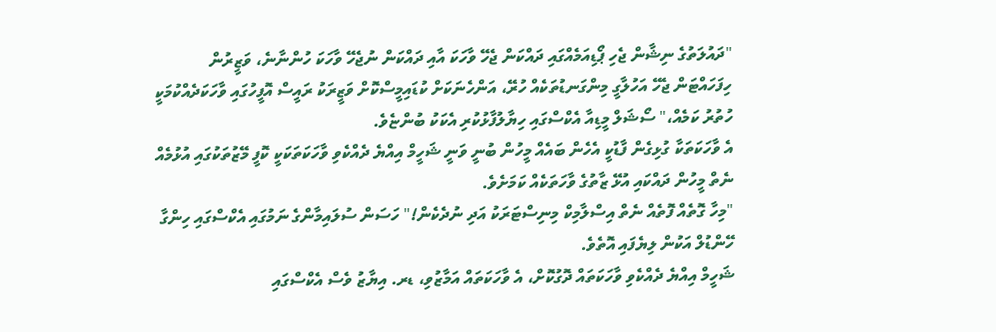"ދައުލަތުގެ ނިޝާން ޖެހި ޕޯޑިއަމެއްގައި ދައްކަން ޖެހޭ ވާހަކަ އާއި ދައްކަން ނުޖެހޭ ވާހަކަ ހުންނާނެ، ވަޒީރުން ހިފަހައްޓަން ޖެހޭ އަހުލާގީ މިންގަނޑުތަކެއް ހުރޭ، އަންހެނަކަށް ކުޑައިމީސްކޮށް ވަޒީރަކު ރައީސް އޮފީހުގައި ވާހަކަދެއްކުމަކީ ހުތުރު ކަމެއް،" ސޯޝަލް މީޑިއާ އެކްސްގައި ހިޔާލުފާޅުކުރި އެކަކު ބުންޏެވެ.
އެ ވާހަކަތަކާ ގުޅިގެން ފާޑުކީ އެހެން ބައެއް މީހުން ބުނީ ވަނީ ޝަހީމް އިއްޔެ ދެއްކެވި ވާހަކަތަކަކީ ކޮފީ މޭޒުތަކުގައި އުޅުމެއް ނެތް މީހުން ދައްކައި އުޅޭ ޒާތުގެ ވާހަތަކެއް ކަމަށެވެ.
"މިހާ ގޮތެއް ފޮތެއް ނެތް އިސްލާމިކް މިނިސްޓަރަކު އަދި ނުދެކެން!" ހަސަން ސުލައިމާންގެ ނަމުގައި އެކްސްގައި ހިންގާ ހޭންޑުލް އަކުން ލިޔެފައި އޮތެވެ.
ޝަހީމް އިއްޔެ ދެއްކެވި ވާހަކަތައް ދޮގުކޮށް، އެ ވާހަކަތައް އަމާޒުވި، ޑރ. އިޔާޒު ވެސް އެކްސްގައި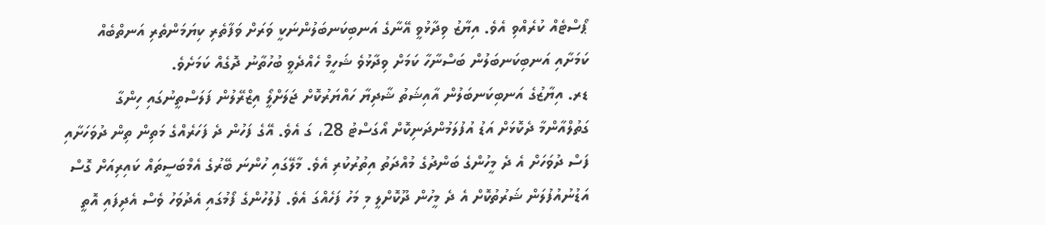ޕޯސްޓެއް ކުރެއްވި އެވެ. އިޔާޒު ވިދާޅުވީ އޭނާގެ އަނބިކަނބަލުންނަކީ ވަރަށް ވަފާތެރި ކިޔަމަންތެރި އަނތްބެއް ކަމަށާއި އަނބިކަނބަލުން ބަސްނާހާ ކަމަށް ވިދާޅުވެ ޝަހީމް ހެއްދެވީ ބުހުތާނު ދޮގެއް ކަމަށެވެ.
ޑރ. އިޔާޒުގެ އަނބިކަނބަލުން އާއިޝަތު ޝާދިޔާ ހައްޔަރުކޮށް ޖަލަށްލީޯ އިޒްރޭލުން ފަލަސްތީނުގައި ހިންގާ ގަތުލްއާންމާ ދެކޮޅަށް އަޑު އުފުލަމުންދަނިކޮށް އޯގަސްޓު 28، ގަ އެވެ. އޭގެ ފަހުން ދެ ފަހަރެއްގެ މަތިން ތިން ދުވަހަށާއި ފަސް ދުވަހަށް އެ ދެ މީހުންގެ ބަންދުގެ މުއްދަތު އިތުރުކުރި އެވެ. މާލޭގައި ހުންނަ ބޭރުގެ އެމްބަސީތައް ކައިރިއަށް ގޮސް އަޑުނުއުފުލަން ޝަރުތުކޮށް އެ ދެ މީހުން ދޫކޮށްލީ މި މަހު ފަހެއްގަ އެވެ. ފުލުހުންގެ ފޯމުގައި އެދުވަހު ވެސް އެދިފައި އޮތީ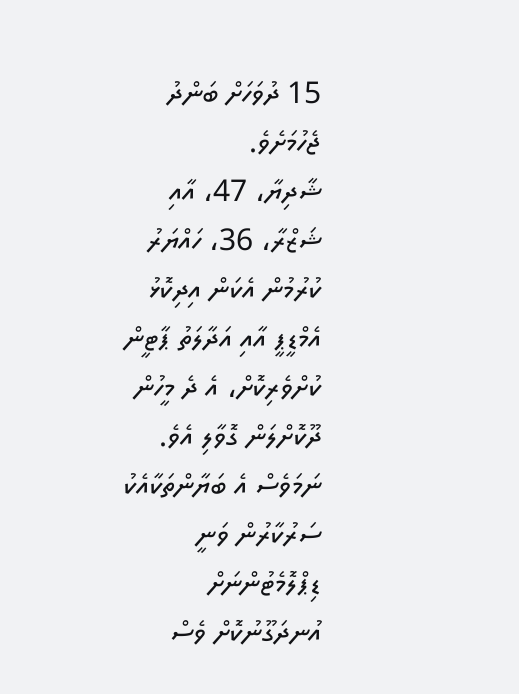15 ދުވަހަށް ބަންދު ޖެހުމަށެވެ.
ޝާދިޔާ، 47، އާއި ޝަޒްރާ، 36، ހައްޔަރު ކުރުމުން އެކަން އިދިކޮޅު އެމްޑީޕީ އާއި އަދާލަތު ޕާޓީން ކުށްވެރިކޮށް، އެ ދެ މީހުން ދޫކޮށްލަން ގޮވާލި އެވެ. ނަމަވެސް އެ ބަޔާންތަކާއެކު ސަރުކާރުން ވަނީ ޑިޕްލޮމެޓުންނަށް އުނދަގޫނުކޮށް ވެސް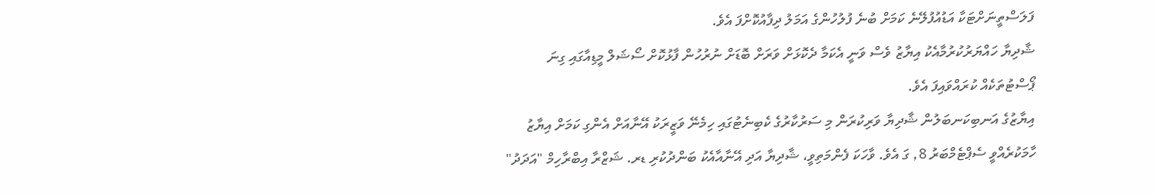ފަލަސްތީނަށްޓަކާ އަޑުއުފުލޭނެ ކަމަށް ބުނެ ފުލުހުންގެ އަމަލު ދިފާއުކޮށްފަ އެވެ.
ޝާދިޔާ ހައްޔަރުކުރުމާއެކު އިޔާޒު ވެސް ވަނީ އެކަމާ ދެކޮޅަށް ވަރަށް ބޮޑަށް ނުރުހުން ފާޅުކޮށް ސޯޝަލް މީޑިއާގައި ގިނަ ޕޯސްޓުތަކެއް ކުރައްވައިފަ އެވެ.
އިޔާޒުގެ އަނބިކަނބަލުން ޝާދިޔާ ވަރިކުރަން މި ސަރުކާރުގެ ކެބިނެޓުގައި ހިމެނޭ ވަޒީރަކު އޭނާއަށް އެންގި ކަމަށް އިޔާޒު ހާމަކުރެއްވީ ސެޕްޓެމްބަރު 8, ގަ އެވެ. ވާހަކަ ފެންމަތިވީ، ޝާދިޔާ އަދި އޭނާއާއެކު ބަންދުކުރި ޑރ. ޝަޒްރާ އިބްރާހިމް "އަދަދު"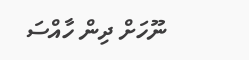ނޫހަށް ދިން ހާއްސަ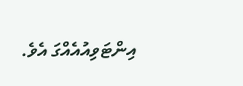އިންޓަވިއުއެއްގަ އެވެ.